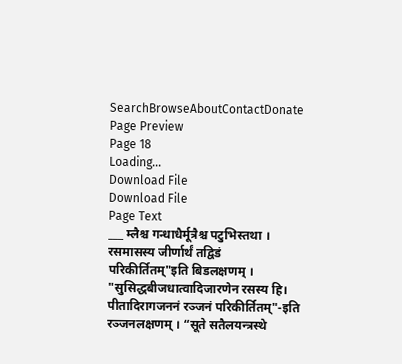SearchBrowseAboutContactDonate
Page Preview
Page 18
Loading...
Download File
Download File
Page Text
___ म्लैश्च गन्धाधैर्मूत्रैश्च पटुभिस्तथा । रसमासस्य जीर्णार्थं तद्विडं परिकीर्तितम्"इति बिडलक्षणम् । "सुसिद्धबीजधात्वादिजारणेन रसस्य हि। पीतादिरागजननं रञ्जनं परिकीर्तितम्"-इति रञ्जनलक्षणम् । “सूते सतैलयन्त्रस्थे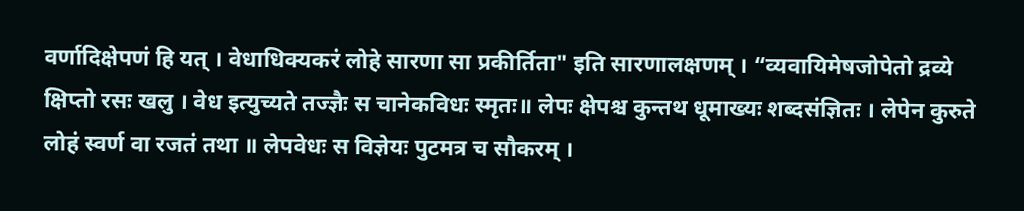वर्णादिक्षेपणं हि यत् । वेधाधिक्यकरं लोहे सारणा सा प्रकीर्तिता" इति सारणालक्षणम् । “व्यवायिमेषजोपेतो द्रव्ये क्षिप्तो रसः खलु । वेध इत्युच्यते तज्ज्ञैः स चानेकविधः स्मृतः॥ लेपः क्षेपश्च कुन्तथ धूमाख्यः शब्दसंज्ञितः । लेपेन कुरुते लोहं स्वर्ण वा रजतं तथा ॥ लेपवेधः स विज्ञेयः पुटमत्र च सौकरम् ।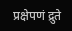प्रक्षेपणं द्रुते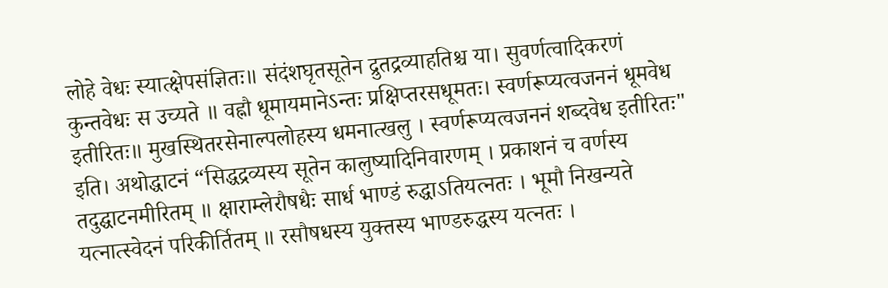लोहे वेधः स्यात्क्षेपसंज्ञितः॥ संदंशघृतसूतेन द्रुतद्रव्याहतिश्च या। सुवर्णत्वादिकरणं कुन्तवेधः स उच्यते ॥ वह्नौ धूमायमानेऽन्तः प्रक्षिप्तरसधूमतः। स्वर्णरूप्यत्वजननं धूमवेध इतीरितः॥ मुखस्थितरसेनाल्पलोहस्य धमनात्खलु । स्वर्णरूप्यत्वजननं शब्दवेध इतीरितः" इति। अथोद्धाटनं “सिद्धद्रव्यस्य सूतेन कालुष्यादिनिवारणम् । प्रकाशनं च वर्णस्य तदुद्घाटनमीरितम् ॥ क्षाराम्लेरौषधैः सार्ध भाण्डं रुद्धाऽतियत्नतः । भूमौ निखन्यते यत्नात्स्वेदनं परिकीर्तितम् ॥ रसौषधस्य युक्तस्य भाण्डरुद्धस्य यत्नतः ।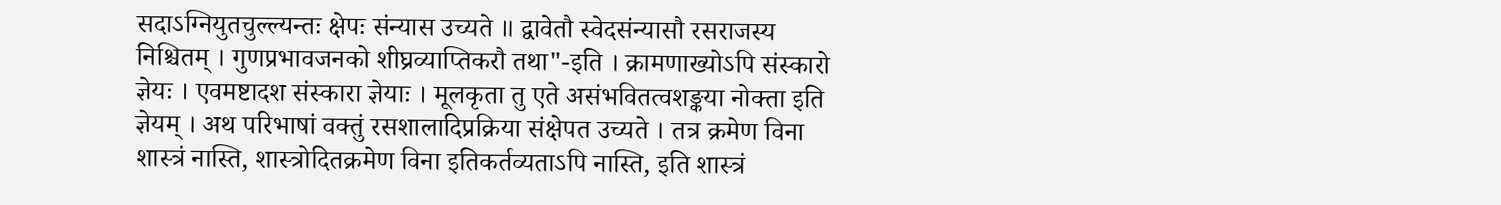सदाऽग्नियुतचुल्ल्यन्तः क्षेपः संन्यास उच्यते ॥ द्वावेतौ स्वेदसंन्यासौ रसराजस्य निश्चितम् । गुणप्रभावजनको शीघ्रव्याप्तिकरौ तथा"-इति । क्रामणाख्योऽपि संस्कारो ज्ञेयः । एवमष्टादश संस्कारा ज्ञेयाः । मूलकृता तु एते असंभवितत्वशङ्कया नोक्ता इति ज्ञेयम् । अथ परिभाषां वक्तुं रसशालादिप्रक्रिया संक्षेपत उच्यते । तत्र क्रमेण विना शास्त्रं नास्ति, शास्त्रोदितक्रमेण विना इतिकर्तव्यताऽपि नास्ति, इति शास्त्रं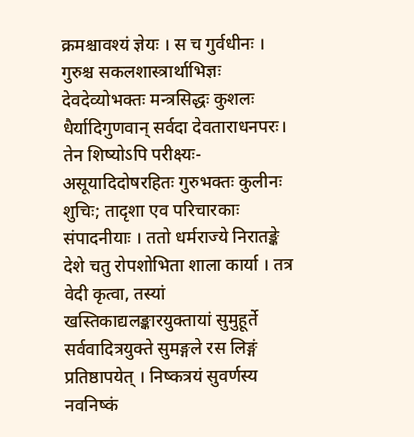क्रमश्चावश्यं ज्ञेयः । स च गुर्वधीनः । गुरुश्च सकलशास्त्रार्थाभिज्ञः देवदेव्योभक्तः मन्त्रसिद्धः कुशलः धैर्यादिगुणवान् सर्वदा देवताराधनपरः। तेन शिष्योऽपि परीक्ष्यः-असूयादिदोषरहितः गुरुभक्तः कुलीनः शुचिः; तादृशा एव परिचारकाः संपादनीयाः । ततो धर्मराज्ये निरातङ्के देशे चतु रोपशोभिता शाला कार्या । तत्र वेदी कृत्वा, तस्यां खस्तिकाद्यलङ्कारयुक्तायां सुमुहूर्ते सर्ववादित्रयुक्ते सुमङ्गले रस लिङ्गं प्रतिष्ठापयेत् । निष्कत्रयं सुवर्णस्य नवनिष्कं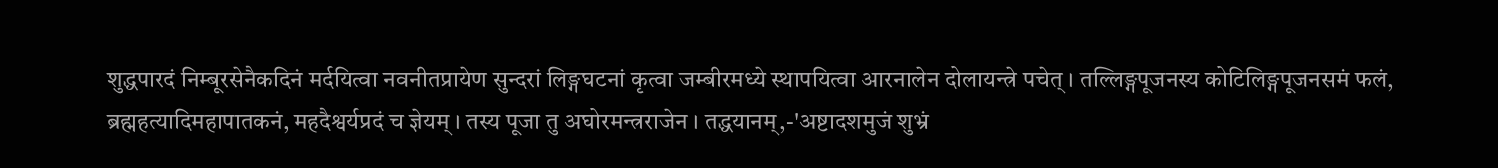शुद्धपारदं निम्बूरसेनैकदिनं मर्दयित्वा नवनीतप्रायेण सुन्दरां लिङ्गघटनां कृत्वा जम्बीरमध्ये स्थापयित्वा आरनालेन दोलायन्त्रे पचेत् । तल्लिङ्गपूजनस्य कोटिलिङ्गपूजनसमं फलं, ब्रह्महत्यादिमहापातकनं, महदैश्वर्यप्रदं च ज्ञेयम् । तस्य पूजा तु अघोरमन्त्रराजेन । तद्धयानम्,-'अष्टादशमुजं शुभ्रं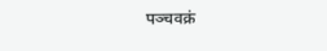पञ्चवक्रं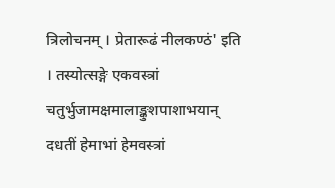त्रिलोचनम् । प्रेतारूढं नीलकण्ठं' इति । तस्योत्सङ्गे एकवस्त्रां चतुर्भुजामक्षमालाङ्कुशपाशाभयान् दधतीं हेमाभां हेमवस्त्रां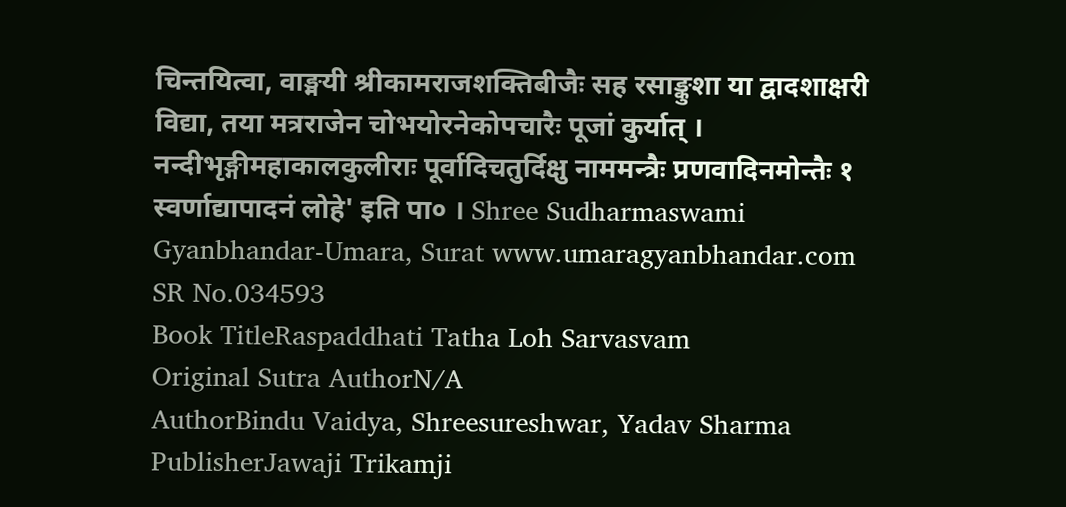चिन्तयित्वा, वाङ्मयी श्रीकामराजशक्तिबीजैः सह रसाङ्कुशा या द्वादशाक्षरी विद्या, तया मत्रराजेन चोभयोरनेकोपचारैः पूजां कुर्यात् । नन्दीभृङ्गीमहाकालकुलीराः पूर्वादिचतुर्दिक्षु नाममन्त्रैः प्रणवादिनमोन्तैः १ स्वर्णाद्यापादनं लोहे' इति पा० । Shree Sudharmaswami Gyanbhandar-Umara, Surat www.umaragyanbhandar.com
SR No.034593
Book TitleRaspaddhati Tatha Loh Sarvasvam
Original Sutra AuthorN/A
AuthorBindu Vaidya, Shreesureshwar, Yadav Sharma
PublisherJawaji Trikamji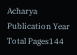Acharya
Publication Year
Total Pages144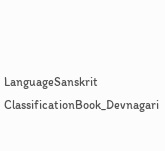LanguageSanskrit
ClassificationBook_Devnagari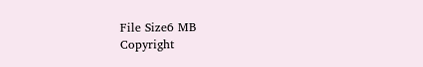File Size6 MB
Copyright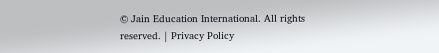© Jain Education International. All rights reserved. | Privacy Policy